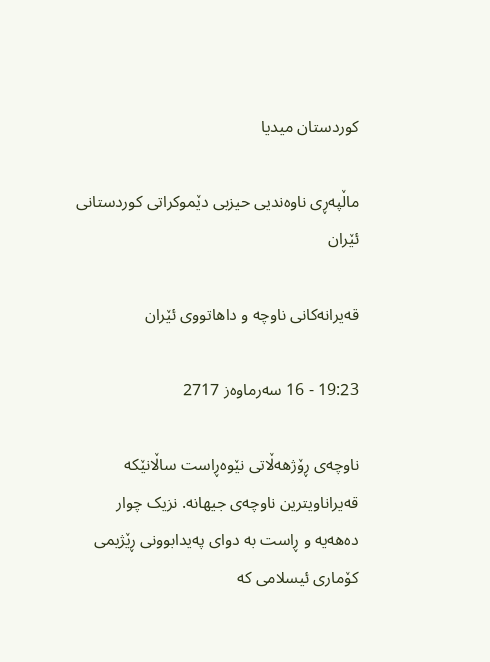کوردستان میدیا

ماڵپەڕی ناوەندیی حیزبی دێموکراتی کوردستانی ئێران

قەیرانەکانی ناوچە و داهاتووی ئێران

19:23 - 16 سەرماوەز 2717

ناوچەی ڕۆژهەڵاتی نێوەڕاست ساڵانێکە قەیراناویترین ناوچەی جیهانە. نزیک چوار دەهەیە و ڕاست بە دوای پەیدابوونی ڕێژیمی کۆماری ئیسلامی کە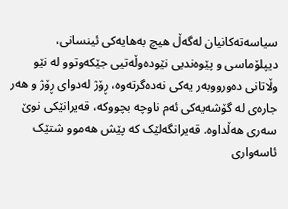سیاسەتەکانیان لەگەڵ هیچ بەهایەکی ئینسانی، دیپلۆماسی و پێوەندیی نێودەوڵەتیی جێکەوتوو لە نێو وڵاتانی دەورووبەر یەکی نەدەگرتەوە، ڕۆژ لەدوای ڕۆژ و هەر جارەی لە گۆشەیەکی ئەم ناوچە بچووکە، قەیرانێکی نوێ سەری هەڵداوە. قەیرانگەلێک کە پێش هەموو شتێک ئاسەواری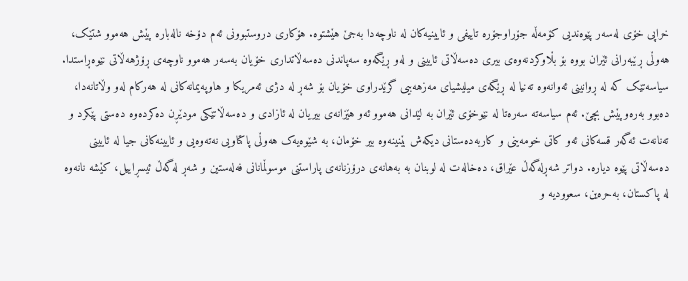خراپی خۆی لەسەر پێوەندیی کۆمەڵە جۆراوجۆرە تاییفی و ئایینیەکان لە ناوچەدا بەجێ هێشتوە. هۆکاری دروستبوونی ئەم دۆخە نالەبارە پێش هەموو شتێک، هەوڵی ڕێبه‌رانی ئێران بووە بۆ بڵاوکردنەوەی بیری دەسەڵاتی ئایینی و لەو ڕێگەوە سەپاندنی دەسەڵاتداری خۆیان بەسەر هەموو ناوچەی ڕۆژهەڵاتی نێوەڕاستدا. سیاسەتێک کە لە ڕوانینی ئەوانەوە تەنیا لە ڕێگەی میلیشیای مەزهەبیی گرێدراوی خۆیان بۆ شەڕ لە دژی ئەمریکا و هاوپەیمانەکانی لە هەرکام لەو وڵاتانەدا، دەبوو بەرەوپێش بچێ. ئەم سیاسەتە سەرەتا لە نێوخۆی ئێران بە لێدانی هەموو ئەو هێزانەی بیریان لە ئازادی و دەسەڵاتێکی مودێڕن دەکردەوە دەستی پێکرد و تەنانەت ئەگەر قسەکانی ئەو کاتی خومەینی و کاربەدەستانی دیکەش بێنینەوە بیر خۆمان، بە شێوەیەک هەوڵی پاکتاویی نەتەوەیی و ئایینەکانی جیا لە ئایینی دەسەڵاتی پێوە دیارە. دواتر شەڕلەگەڵ عێراق، دەخالەت لە لوبنان بە بەهانەی درۆزنانەی پاراستنی موسوڵمانانی فەلەستین و شەڕ لەگەڵ ئیسڕاییل، کێشە نانەوە لە پاکستان، بەحرەین، سعوودیە و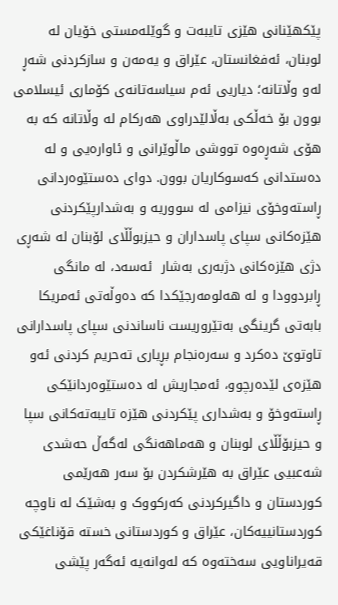پێکهێنانی هێزی تایبەت و گوێلەمستی خۆیان لە لوبنان، ئەفغانستان، عێراق و یەمەن و سازکردنی شەڕ لەو وڵاتانە؛ دیاریی ئەم سیاسەتانەی کۆماری ئیسلامی بوون بۆ خەڵکی بەڵالێدراوی هەرکام لە وڵاتانە کە بە هۆی شەڕەوە تووشی ماڵوێرانی و ئاوارەیی و لە دەستدانی کەسوکاریان بوون. دوای دەستێوەردانی ڕاستەوخۆی نیزامی لە سووریە و بەشدارپێکردنی هێزەکانی سپای پاسداران و حیزبوڵڵای لۆبنان لە شەڕی دژی هێزەکانی دژبەری بەشار  ئەسەد، لە مانگی ڕابردوودا و لە هەلومەرجێکدا کە دەوڵەتی ئەمریکا بابەتی گرینگی بەتێروریست ناساندنی سپای پاسدارانی تاوتوێ دەکرد و سەرەنجام بڕیاری تەحریم کردنی ئەو هێزەی لێدەرچوو، ئەمجاریش لە دەستێوەردانێکی ڕاستەوخۆ و بەشداری پێکردنی هێزە تایبەتەکانی سپا و حیزبۆڵڵای لوبنان و هەماهەنگی لەگەڵ حەشدی شەعبیی عێراق بە هێرشکردن بۆ سەر هەرێمی کوردستان و داگیرکردنی کەرکووک و بەشێک لە ناوچە کوردستانییەکان، عێراق و کوردستانی خستە قۆناغێکی قەیراناویی سەختەوە کە لەوانەیە ئەگەر پێشی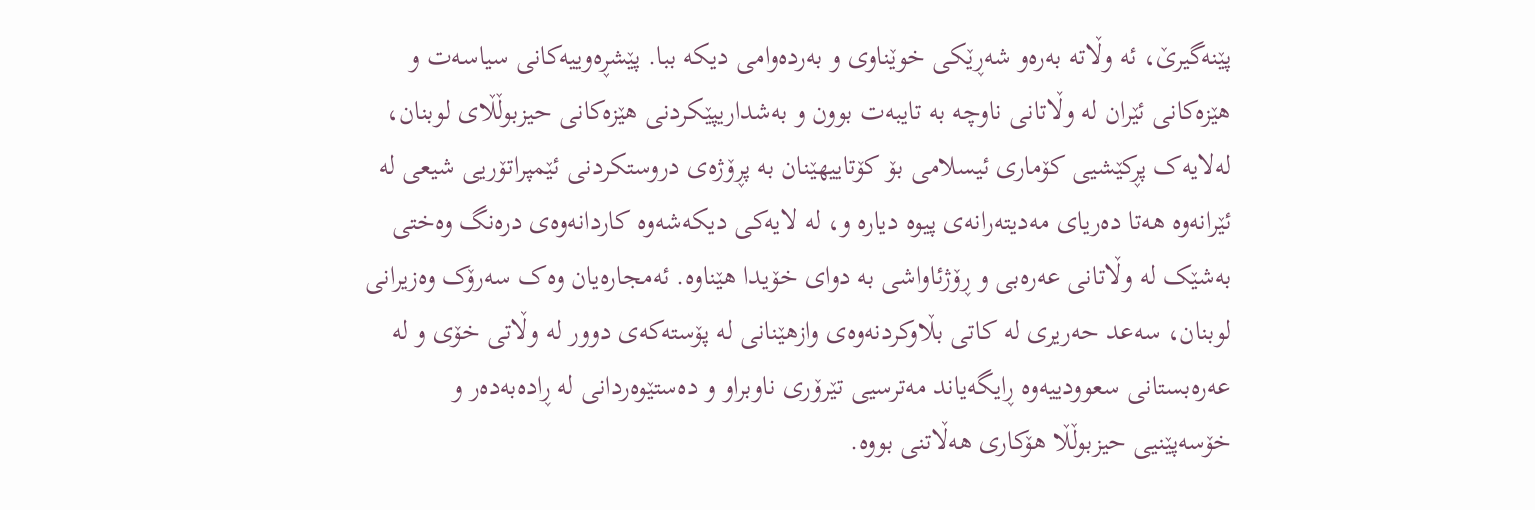پێنەگیرێ، ئە وڵاتە بەرەو شەڕێکی خوێناوی و بەردەوامی دیکە ببا. پێشڕەوییەکانی سیاسەت و هێزەکانی ئێران لە وڵاتانی ناوچە بە تایبەت بوون و بەشداریپێکردنی هێزەکانی حیزبوڵڵای لوبنان، لەلایەک پڕکێشیی کۆماری ئیسلامی بۆ کۆتاییهێنان بە پڕۆژەی دروستکردنی ئێمپراتۆریی شیعی لە ئێرانەوە هەتا دەریای مەدیتەرانەی پیوە دیارە و، لە لایەکی دیکەشەوە کاردانەوەی درەنگ وەختی بەشێک لە وڵاتانی عەرەبی و ڕۆژئاواشی بە دوای خۆیدا هێناوە. ئەمجارەیان وەک سەرۆک وەزیرانی لوبنان، سەعد حەریری لە کاتی بڵاوکردنەوەی وازهێنانی لە پۆستەکەی دوور لە وڵاتی خۆی و لە عەرەبستانی سعوودییەوە ڕایگەیاند مەترسیی تێرۆری ناوبراو و دەستێوەردانی لە ڕادەبەدەر و خۆسەپێنیی حیزبوڵڵا هۆکاری هەڵاتنی بووە.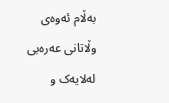بەڵام ئەوەی وڵاتانی عەرەبی لەلایەک و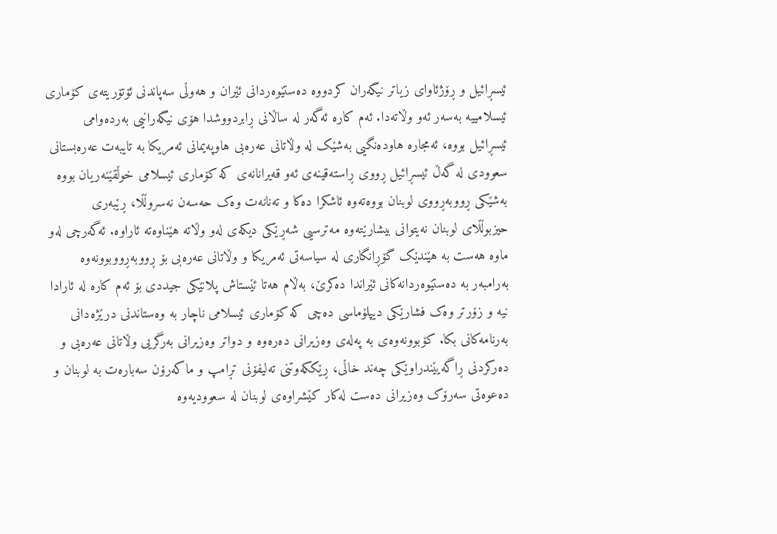ئیسڕائیل و ڕۆژئاوای زیاتر نیگەران کردووە دەستێوەردانی ئێران و هەوڵی سەپاندنی ئۆتۆریتەی کۆماری ئیسلامییە بەسەر ئەو وڵاتەدا. ئەم کارە ئەگەر لە ساڵانی ڕابردووشدا هۆی نیگەرانیی بەردەوامی ئیسڕائیل بووە، ئەمجارە هاودەنگیی بەشێک لە وڵاتانی عەرەبی هاوپەیمانی ئەمریکا بە تایبەت عەرەبستانی سعوودی لە گەڵ ئیسڕائیل ڕووی ڕاستەقینەی ئەو قەیرانانەی کە کۆماری ئیسلامی خوڵقێنەریان بووە بەشێکی ڕووبەڕووی لوبنان بووەتەوە ئاشکرا دەکا و تەنانەت وەک حه‌سه‌ن نه‌سروڵڵا، ڕێبەری حیزبوڵڵای لوبنان نەیتوانی بیشارێتەوە مەترسیی شەڕێکی دیکەی لەو وڵاتە هێناوەتە ئاراوە. ئەگەرچی لەو ماوە هەست بە هێندێک گۆڕانگاری لە سیاسەتی ئەمریکا و وڵاتانی عەرەبی بۆ ڕووبەڕووبوونەوە بەرامبەر بە دەستێوەردانەکانی ئێراندا دەکرێ، بەڵام هەتا ئێستاش پلانێکی جیددی بۆ ئەم کارە لە ئارادا نیە و زۆرتر وەک فشارێکی دیپلۆماسی دەچی کە کۆماری ئیسلامی ناچار بە ‌وەستاندنی درێژەدانی بەرنامەکانی بکا. کۆبوونەوەی بە پەلەی وەزیرانی دەرەوە و دواتر وەزیرانی بەرگریی وڵاتانی عەرەبی و دەرکردنی ڕاگەیێندراوێکی چەند خاڵی، ڕێککەوتنی تەلیفۆنی تڕامپ و ماکەرۆن سەبارەت بە لوبنان و دەعوەتی سەرۆک وەزیرانی دەست لەکار کێشراوەی لوبنان لە سعوودیەوە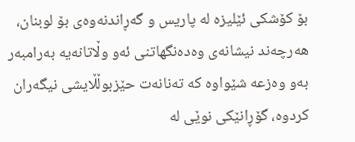بۆ کۆشکی ئێلیزە لە پاریس و گەڕاندنەوەی بۆ لوبنان، هەرچەند نیشانەی وەدەنگهاتنی ئەو وڵاتانەیە بەرامبەر بەو وەزعە شێواوە کە تەنانەت حێزبوڵڵایشی نیگەران کردوە، گۆڕانێکی نوێی لە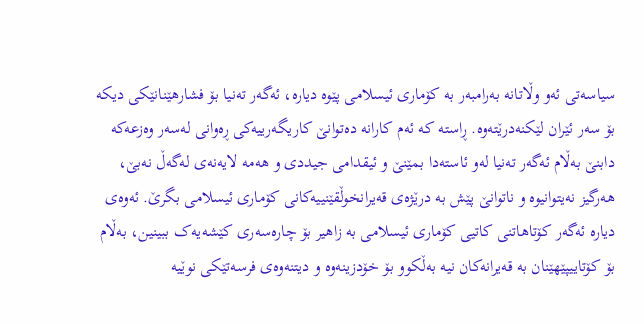سیاسەتی ئەو وڵاتانە بەرامبەر بە کۆماری ئیسلامی پێوە دیارە، ئەگەر تەنیا بۆ فشارهێنانێکی دیکە بۆ سەر ئێران لێکنەدرێتەوە. ڕاستە کە ئەم کارانە دەتوانێ کاریگەرییەکی ڕەوانی لەسەر وەزعەکە دابنێ بەڵام ئەگەر تەنیا لەو ئاستەدا بمێنێ و ئیقدامی جیددی و هەمە لایەنەی لەگەڵ نەبێ، هەرگیز نەیتوانیوە و ناتوانێ پێش بە درێژەی قەیرانخوڵقێنییەکانی کۆماری ئیسلامی بگرێ. ئەوەی دیارە ئەگەر کۆتاهاتنی کاتیی کۆماری ئیسلامی بە زاهیر بۆ چارەسەری کێشەیەک ببینین، بەڵام بۆ کۆتاییپێهێنان بە قەیرانەکان نیە بەڵکوو بۆ خۆدزینەوە و دیتنەوەی فرسەتێکی نوێیە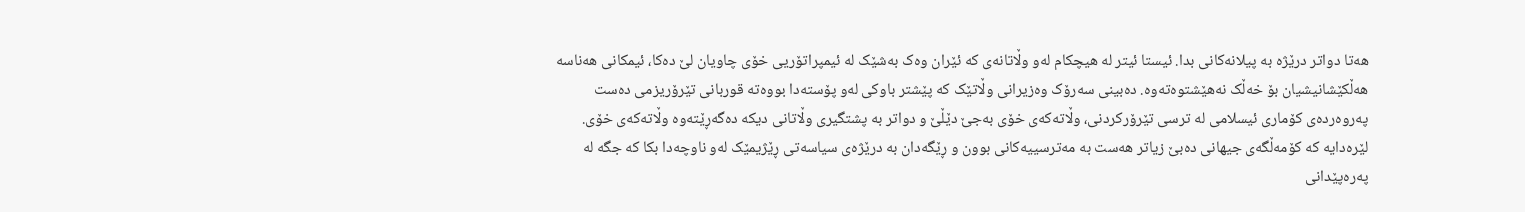هەتا دواتر درێژە بە پیلانەکانی بدا. ئیستا ئیتر لە هیچکام لەو وڵاتانەی کە ئێران وەک بەشێک لە ئیمپراتۆریی خۆی چاویان لێ دەکا، ئیمکانی هەناسە هەڵکێشانیشیان بۆ خەڵک نەهێشتوەتەوە. دەبینی سەرۆک وەزیرانی وڵاتێک کە پێشتر باوکی لەو پۆستەدا بووەتە قوربانی تێرۆریزمی دەست پەروەردەی کۆماری ئیسلامی لە ترسی تێرۆرکردنی، وڵاتەکەی خۆی بەجێ دێڵێ و دواتر بە پشتگیری وڵاتانی دیکە دەگەڕێتەوە وڵاتەکەی خۆی. لێرەدایە کە کۆمەڵگەی جیهانی دەبێ زیاتر هەست بە مەترسییەکانی بوون و ڕێگەدان بە درێژەی سیاسەتی ڕێژیمێک لەو ناوچەدا بکا کە جگە لە پەرەپێدانی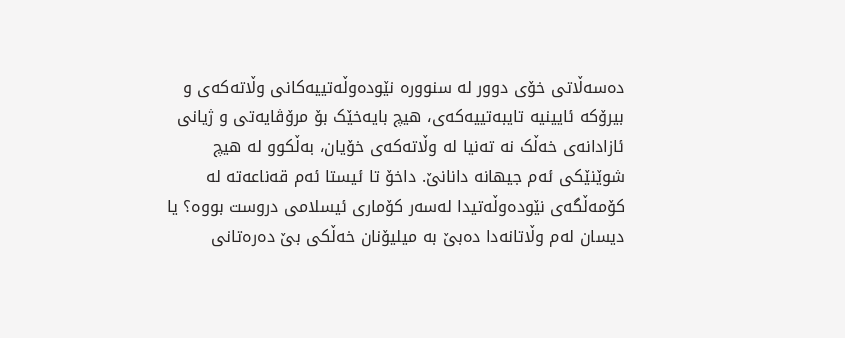دەسەڵاتی خۆی دوور لە سنوورە نێودەوڵەتییەکانی وڵاتەکەی و بیرۆکە ئایینیە تایبەتییەکەی، هیچ بایەخێک بۆ مرۆڤایەتی و ژیانی ئازادانەی خەڵک نە تەنیا لە وڵاتەکەی خۆیان، بەڵکوو لە هیچ شوێنێکی ئەم جیهانە دانانێ. داخۆ تا ئیستا ئەم قەناعەتە لە کۆمەڵگەی نێودەوڵەتیدا لەسەر کۆماری ئیسلامی دروست بووە؟ یا دیسان لەم وڵاتانەدا دەبێ بە میلیۆنان خەڵکی بێ دەرەتانی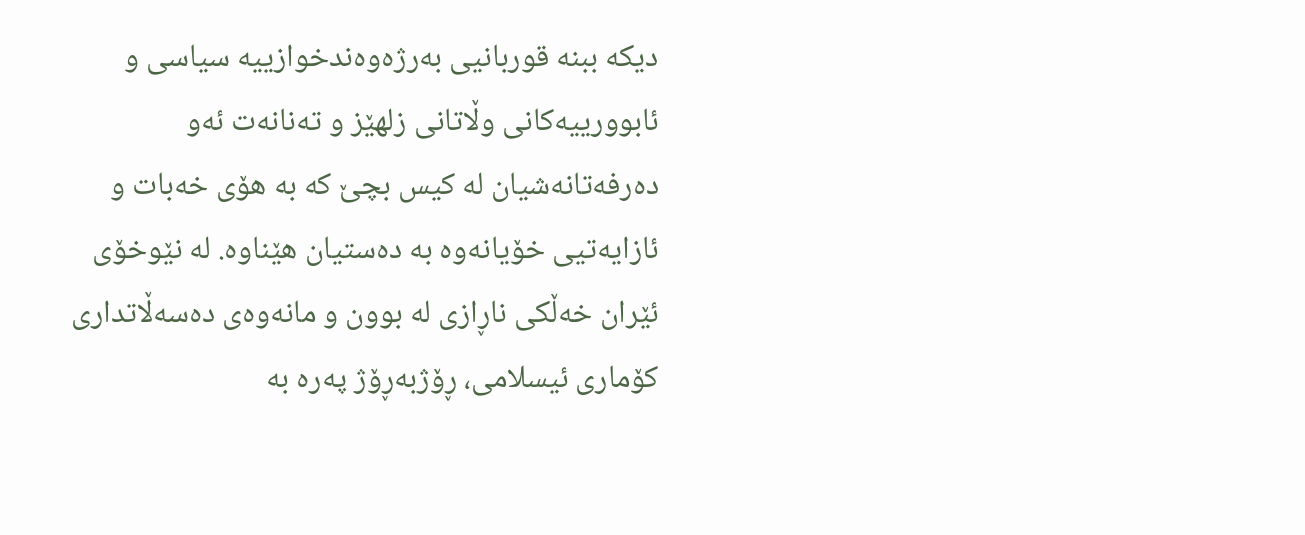دیکە ببنە قوربانیی بەرژەوەندخوازییه‌ سیاسی و ئابوورییەکانی وڵاتانی زلهێز و تەنانەت ئەو دەرفەتانەشیان لە کیس بچێ کە بە هۆی خەبات و ئازایەتیی خۆیانەوە بە دەستیان هێناوە. لە نێوخۆی ئێران خەڵکی ناڕازی لە بوون و مانەوەی دەسەڵاتداری کۆماری ئیسلامی، ڕۆژبەڕۆژ پەرە بە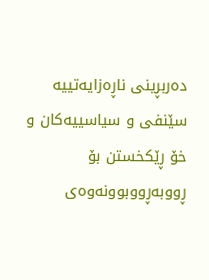دەربڕینی ناڕەزایەتییە سێنفی و سیاسییەکان و خۆ ڕێکخستن بۆ ڕووبەڕووبوونەوەی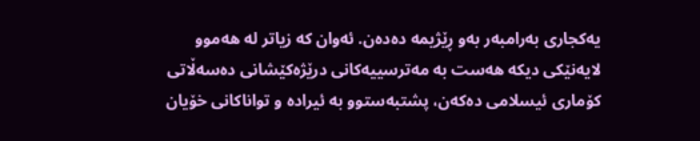یەکجاری بەرامبەر بەو ڕێژیمە دەدەن. ئەوان کە زیاتر لە هەموو لایەنێکی دیکە هەست بە مەترسییەکانی درێژەکێشانی دەسەڵاتی کۆماری ئیسلامی دەکەن، پشتبەستوو بە ئیرادە و تواناکانی خۆیان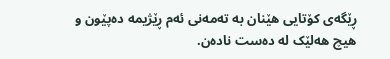ڕێگەی کۆتایی هێنان بە تەمەنی ئەم ڕێژیمە دەپێون و هیچ هەلێک لە دەست نادەن.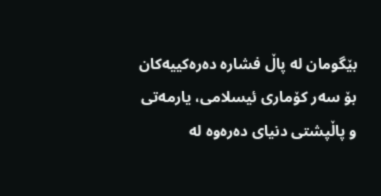بێگومان لە پاڵ فشارە دەرەکییەکان بۆ سەر کۆماری ئیسلامی، یارمەتی و پاڵپشتی دنیای دەرەوە لە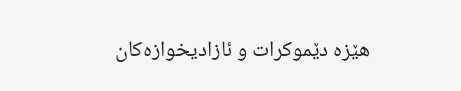هێزە دێموکرات و ئازادیخوازەکان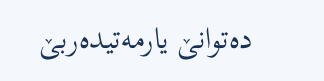دەتوانێ یارمەتیدەربێ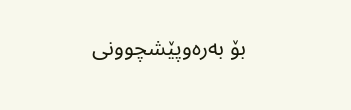بۆ بەرەوپێشچوونی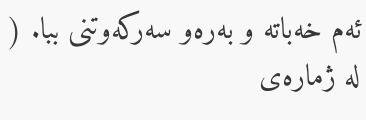ئەم خەباتە و بەرەو سەرکەوتنی ببا. ( لە ژمارەی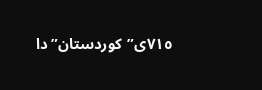٧١٥ی”کوردستان”دا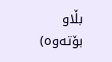بڵاو بۆتەوە)